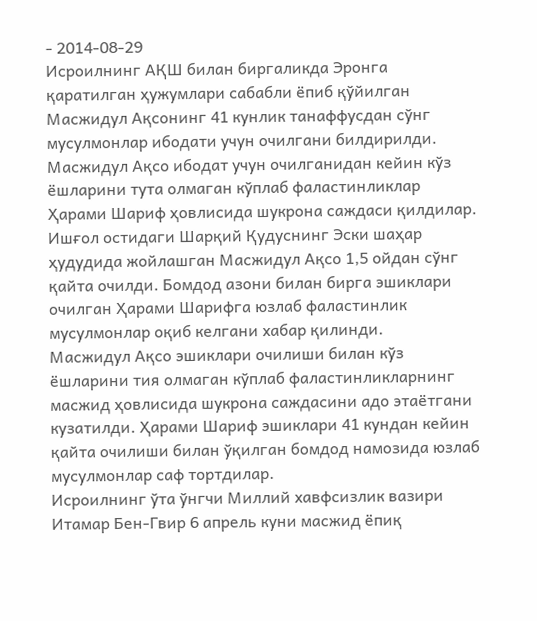- 2014-08-29
Исроилнинг АҚШ билан биргаликда Эронга қаратилган ҳужумлари сабабли ёпиб қўйилган
Масжидул Ақсонинг 41 кунлик танаффусдан сўнг мусулмонлар ибодати учун очилгани билдирилди. Масжидул Ақсо ибодат учун очилганидан кейин кўз ёшларини тута олмаган кўплаб фаластинликлар Ҳарами Шариф ҳовлисида шукрона саждаси қилдилар.
Ишғол остидаги Шарқий Қудуснинг Эски шаҳар ҳудудида жойлашган Масжидул Ақсо 1,5 ойдан сўнг қайта очилди. Бомдод азони билан бирга эшиклари очилган Ҳарами Шарифга юзлаб фаластинлик мусулмонлар оқиб келгани хабар қилинди.
Масжидул Ақсо эшиклари очилиши билан кўз ёшларини тия олмаган кўплаб фаластинликларнинг масжид ҳовлисида шукрона саждасини адо этаётгани кузатилди. Ҳарами Шариф эшиклари 41 кундан кейин қайта очилиши билан ўқилган бомдод намозида юзлаб мусулмонлар саф тортдилар.
Исроилнинг ўта ўнгчи Миллий хавфсизлик вазири Итамар Бен-Гвир 6 апрель куни масжид ёпиқ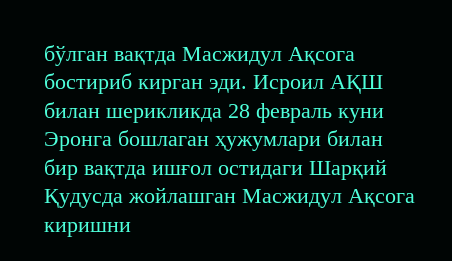бўлган вақтда Масжидул Ақсога бостириб кирган эди. Исроил АҚШ билан шерикликда 28 февраль куни Эронга бошлаган ҳужумлари билан бир вақтда ишғол остидаги Шарқий Қудусда жойлашган Масжидул Ақсога киришни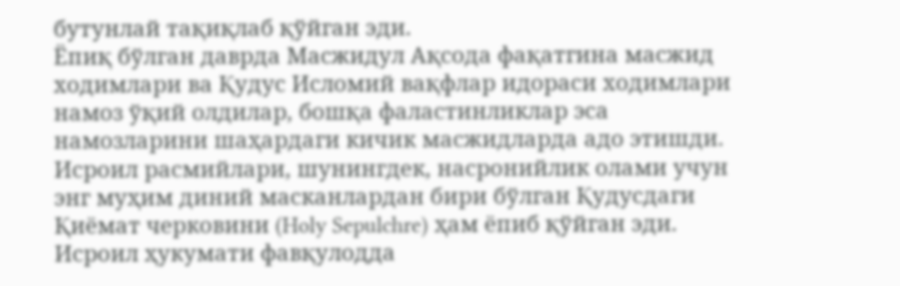бутунлай тақиқлаб қўйган эди.
Ёпиқ бўлган даврда Масжидул Ақсода фақатгина масжид ходимлари ва Қудус Исломий вақфлар идораси ходимлари намоз ўқий олдилар, бошқа фаластинликлар эса намозларини шаҳардаги кичик масжидларда адо этишди.
Исроил расмийлари, шунингдек, насронийлик олами учун энг муҳим диний масканлардан бири бўлган Қудусдаги Қиёмат черковини (Holy Sepulchre) ҳам ёпиб қўйган эди. Исроил ҳукумати фавқулодда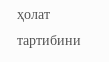ҳолат тартибини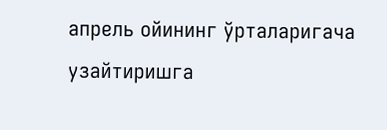апрель ойининг ўрталаригача узайтиришга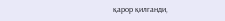қарор қилганди,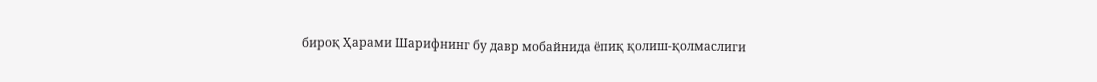бироқ Ҳарами Шарифнинг бу давр мобайнида ёпиқ қолиш-қолмаслиги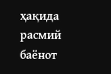ҳақида расмий баёнот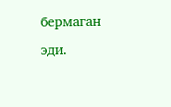бермаган эди.